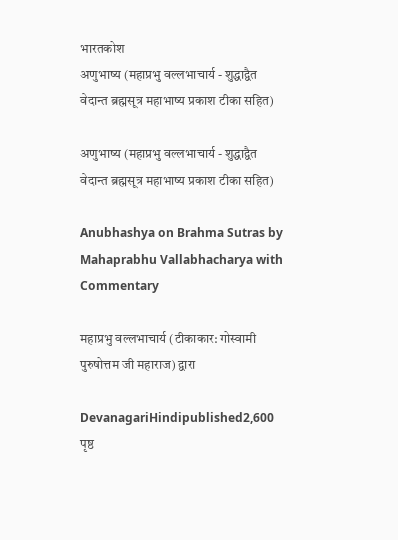भारतकोश
अणुभाष्य (महाप्रभु वल्लभाचार्य - शुद्धाद्वैत वेदान्त ब्रह्मसूत्र महाभाष्य प्रकाश टीका सहित)

अणुभाष्य (महाप्रभु वल्लभाचार्य - शुद्धाद्वैत वेदान्त ब्रह्मसूत्र महाभाष्य प्रकाश टीका सहित)

Anubhashya on Brahma Sutras by Mahaprabhu Vallabhacharya with Commentary

महाप्रभु वल्लभाचार्य (टीकाकार: गोस्वामी पुरुषोत्तम जी महाराज) द्वारा

DevanagariHindipublished2,600 पृष्ठ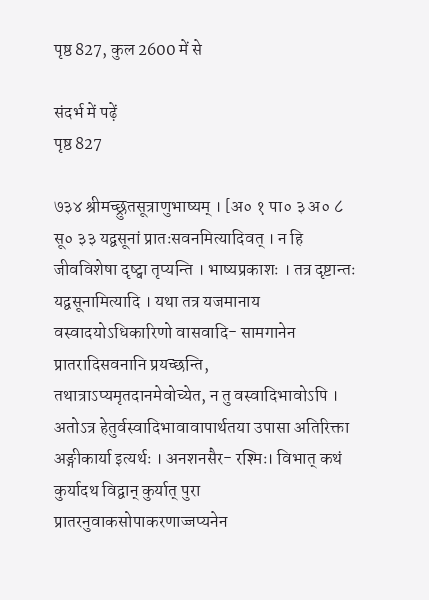पृष्ठ 827, कुल 2600 में से

संदर्भ में पढ़ें
पृष्ठ 827

७३४ श्रीमच्छ्रुतसूत्राणुभाष्यम् । [अ० १ पा० ३ अ० ८ सू० ३३ यद्वसूनां प्रातःसवनमित्यादिवत् । न हि जीवविशेषा दृष्ट्वा तृप्यन्ति । भाष्यप्रकाशः । तत्र दृष्टान्तः यद्वसूनामित्यादि । यथा तत्र यजमानाय वस्वादयोऽधिकारिणो वासवादि- सामगानेन प्रातरादिसवनानि प्रयच्छन्ति, तथात्राऽप्यमृतदानमेवोच्येत, न तु वस्वादिभावोऽपि । अतोऽत्र हेतुर्वस्वादिभावावापार्थतया उपासा अतिरिक्ता अङ्गीकार्या इत्यर्थः । अनशनसैर- रश्मिः। विभात् कथं कुर्यादथ विद्वान् कुर्यात् पुरा प्रातरनुवाकसोपाकरणाज्जप्यनेन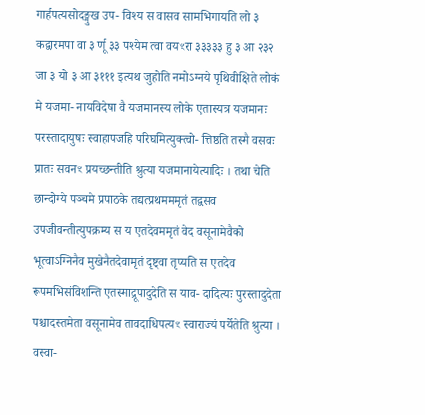गार्हपत्यसोदङ्मुख उप- विश्य स वासव सामभिगायति लो ३ कद्वारमपा वा ३ र्णू ३३ पश्येम त्वा वयꣳरा ३३३३३ हु ३ आ २३२ जा ३ यो ३ आ ३१११ इत्यथ जुहोति नमोऽग्नये पृथिवीक्षिते लोकं मे यजमा- नायविदेषा वै यजमानस्य लोके एतास्यत्र यजमानः परस्तादायुषः स्वाहापजहि परिघमित्युक्त्वो- त्तिष्ठति तस्मै वसवः प्रातः सवनꣳ प्रयच्छन्तीति श्रुत्या यजमानायेत्यादिः । तथा चेति छान्दोग्ये पञ्चमे प्रपाठके तद्यत्प्रथमममृतं तद्वसव उपजीवन्तीत्युपक्रम्य स य एतदेवममृतं वेद वसूनामेवैको भूत्वाऽग्निनैव मुखेनैतदेवामृतं दृष्ट्वा तृप्यति स एतदेव रूपमभिसंविशन्ति एतस्माद्रूपादुदेति स याव- दादित्यः पुरस्तादुदेता पश्चादस्तमेता वसूनामेव तावदाधिपत्यꣳ स्वाराज्यं पर्येतेति श्रुत्या । वस्वा-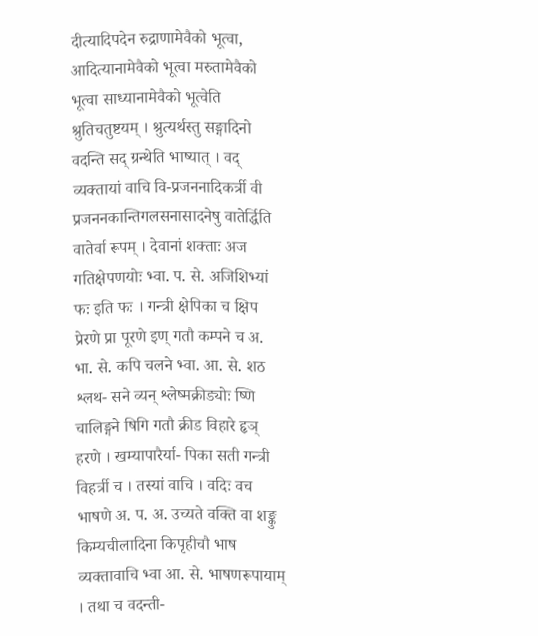दीत्यादिपदेन रुद्राणामेवैको भूत्वा, आदित्यानामेवैको भूत्वा मरुतामेवैको भूत्वा साध्यानामेवैको भूत्वेति श्रुतिचतुष्टयम् । श्रुत्यर्थस्तु सङ्गादिनो वदन्ति सद् ग्रन्थेति भाष्यात् । वद् व्यक्तायां वाचि वि-प्रजननादिकर्त्री वी प्रजननकान्तिगलसनासादनेषु वातेर्द्धिति वातेर्वा रूपम् । देवानां शक्ताः अज गतिक्षेपणयोः भ्वा. प. से. अजिशिभ्यां फः इति फः । गन्त्री क्षेपिका च क्षिप प्रेरणे प्रा पूरणे इण् गतौ कम्पने च अ. भा. से. कपि चलने भ्वा. आ. से. शठ श्लथ- सने व्यन् श्लेष्मक्रीड्योः ष्णि चालिङ्गने षिगि गतौ क्रीड विहारे हृञ् हरणे । खम्यापारैर्या- पिका सती गन्त्री विहर्त्री च । तस्यां वाचि । वदिः वच भाषणे अ. प. अ. उच्यते वक्ति वा शङ्कु किम्यचीलादिना किपृहीचौ भाष व्यक्तावाचि भ्वा आ. से. भाषणरूपायाम् । तथा च वदन्ती-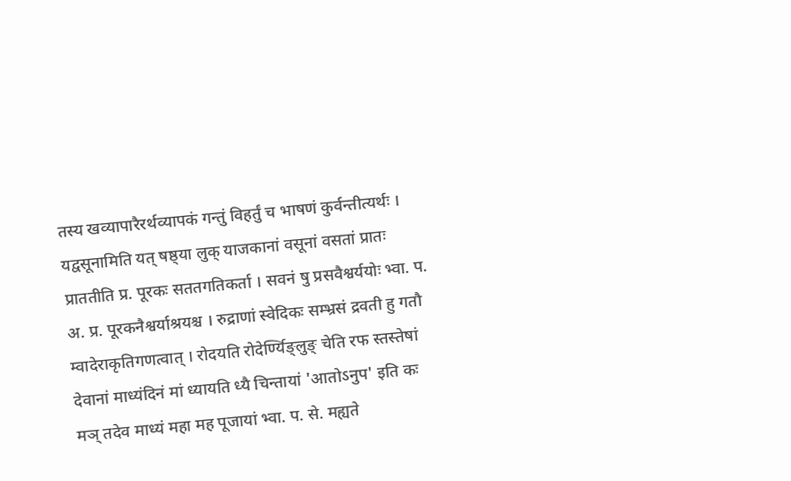तस्य खव्यापारैरर्थव्यापकं गन्तुं विहर्तुं च भाषणं कुर्वन्तीत्यर्थः । यद्वसूनामिति यत् षष्ठ्या लुक् याजकानां वसूनां वसतां प्रातः प्राततीति प्र. पूरकः सततगतिकर्ता । सवनं षु प्रसवैश्वर्ययोः भ्वा. प. अ. प्र. पूरकनैश्वर्याश्रयश्च । रुद्राणां स्वेदिकः सम्भ्रसं द्रवती हु गतौ म्वादेराकृतिगणत्वात् । रोदयति रोदेर्ण्यिङ्लुङ् चेति रफ स्तस्तेषां देवानां माध्यंदिनं मां ध्यायति ध्यै चिन्तायां 'आतोऽनुप' इति कः मञ् तदेव माध्यं महा मह पूजायां भ्वा. प. से. मह्यते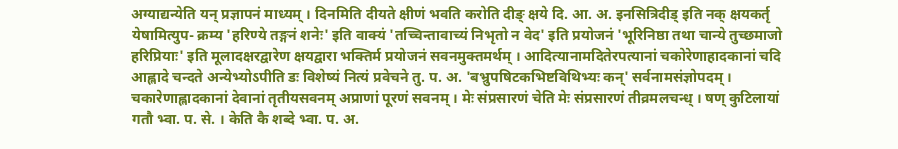अग्याद्यन्येति यन् प्रज्ञापनं माध्यम् । दिनमिति दीयते क्षीणं भवति करोति दीङ् क्षये दि. आ. अ. इनसित्रिदीड् इति नक् क्षयकर्तृ येषामित्युप- क्रम्य 'हरिण्ये तङ्गनं शनेः' इति वाक्यं 'तच्चिन्तावाच्यं निभृतो न वेद' इति प्रयोजनं 'भूरिनिष्ठा तथा चान्ये तुच्छमाजो हरिप्रियाः' इति मूलादक्षरद्वारेण क्षयद्वारा भक्तिर्म प्रयोजनं सवनमुक्तमर्थम् । आदित्यानामदितेरपत्यानां चकोरेणाहादकानां चदि आह्लादे चन्दते अन्येभ्योऽपीति डः विशेष्यं नित्यं प्रवेचने तु. प. अ. 'बभ्रुपषिटकभिष्टविथिभ्यः कन्' सर्वनामसंज्ञोपदम् । चकारेणाह्लादकानां देवानां तृतीयसवनम् अप्राणां पूरणं सवनम् । मेः संप्रसारणं चेति मेः संप्रसारणं तीव्रमलचन्ध् । षण् कुटिलायां गतौ भ्वा. प. से. । केति कै शब्दे भ्वा. प. अ.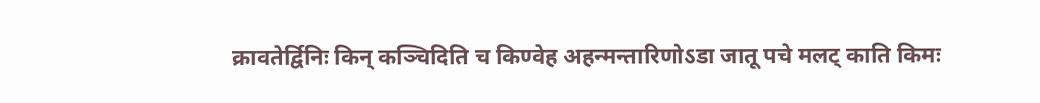क्रावतेर्द्विनिः किन् कञ्चिदिति च किण्वेह अहन्मन्तारिणोऽडा जातू पचे मलट् काति किमः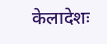केलादेशः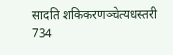सादति शकिकरणञ्चेत्यधस्तरी 734